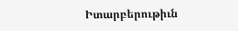Իտարբերութիւն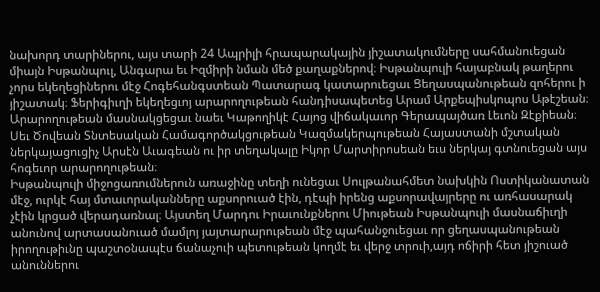նախորդ տարիներու, այս տարի 24 Ապրիլի հրապարակային յիշատակումները սահմանուեցան միայն Իսթանպուլ, Անգարա եւ Իզմիրի նման մեծ քաղաքներով։ Իսթանպուլի հայաբնակ թաղերու չորս եկեղեցիներու մէջ Հոգեհանգստեան Պատարագ կատարուեցաւ Ցեղասպանութեան զոհերու ի յիշատակ։ Ֆերիգիւղի եկեղեցւոյ արարողութեան հանդիսապետեց Արամ Արքեպիսկոպոս Աթէշեան։ Արարողութեան մասնակցեցաւ նաեւ Կաթողիկէ Հայոց վիճակաւոր Գերապայծառ Լեւոն Զէքիեան։ Սեւ Ծովեան Տնտեսական Համագործակցութեան Կազմակերպութեան Հայաստանի մշտական ներկայացուցիչ Արսէն Աւագեան ու իր տեղակալը Իկոր Մարտիրոսեան եւս ներկայ գտնուեցան այս հոգեւոր արարողութեան։
Իսթանպուլի միջոցառումներուն առաջինը տեղի ունեցաւ Սուլթանահմետ նախկին Ոստիկանատան մէջ, ուրկէ հայ մտաւորականները աքսորուած էին, դէպի իրենց աքսորավայրերը ու առհասարակ չէին կրցած վերադառնալ։ Այստեղ Մարդու Իրաւունքներու Միութեան Իսթանպուլի մասնաճիւղի անունով արտասանուած մամլոյ յայտարարութեան մէջ պահանջուեցաւ որ ցեղասպանութեան իրողութիւնը պաշտօնապէս ճանաչուի պետութեան կողմէ եւ վերջ տրուի,այդ ոճիրի հետ յիշուած անուններու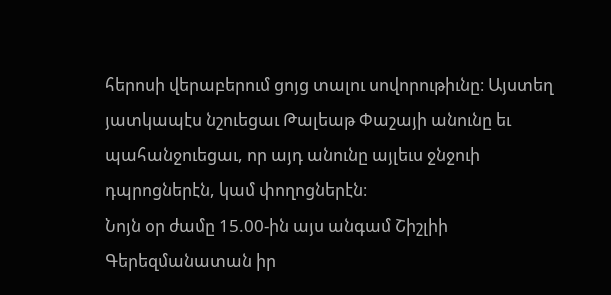հերոսի վերաբերում ցոյց տալու սովորութիւնը։ Այստեղ յատկապէս նշուեցաւ Թալեաթ Փաշայի անունը եւ պահանջուեցաւ, որ այդ անունը այլեւս ջնջուի դպրոցներէն, կամ փողոցներէն։
Նոյն օր ժամը 15.00-ին այս անգամ Շիշլիի Գերեզմանատան իր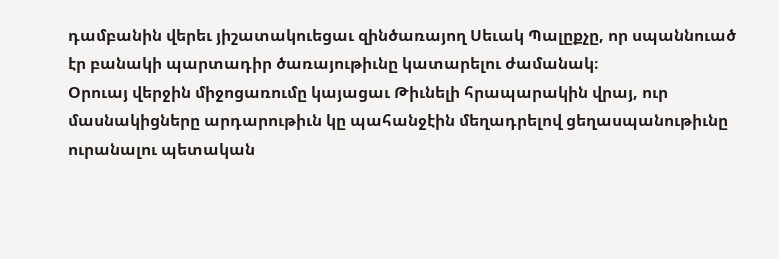դամբանին վերեւ յիշատակուեցաւ զինծառայող Սեւակ Պալըքչը, որ սպաննուած էր բանակի պարտադիր ծառայութիւնը կատարելու ժամանակ։
Օրուայ վերջին միջոցառումը կայացաւ Թիւնելի հրապարակին վրայ, ուր մասնակիցները արդարութիւն կը պահանջէին մեղադրելով ցեղասպանութիւնը ուրանալու պետական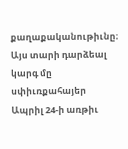քաղաքականութիւնը։
Այս տարի դարձեալ կարգ մը սփիւռքահայեր Ապրիլ 24-ի առթիւ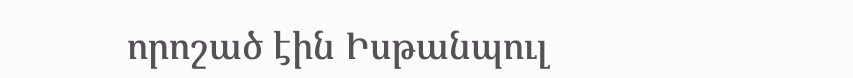որոշած էին Իսթանպուլ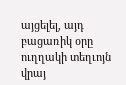այցելել, այդ բացառիկ օրը ուղղակի տեղւոյն վրայ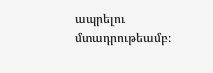ապրելու մտադրութեամբ։